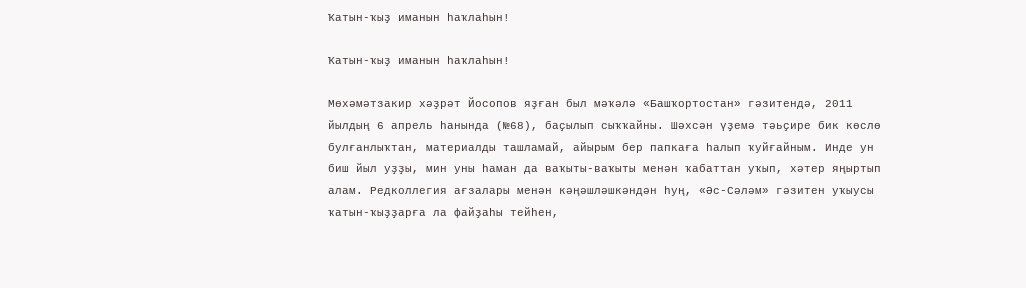Ҡатын-ҡыҙ иманын һаҡлаһын!

Ҡатын-ҡыҙ иманын һаҡлаһын!

Мөхәмәтзакир хәҙрәт Йосопов яҙған был мәҡәлә «Башҡортостан» гәзитендә, 2011 йылдың 6 апрель һанында (№68), баҫылып сыҡҡайны. Шәхсән үҙемә тәьҫире бик көслө булғанлыҡтан, материалды ташламай, айырым бер папкаға һалып ҡуйғайным. Инде ун биш йыл уҙҙы, мин уны һаман да ваҡыты-ваҡыты менән ҡабаттан уҡып, хәтер яңыртып алам. Редколлегия ағзалары менән кәңәшләшкәндән һуң, «Әс-Сәләм» гәзитен уҡыусы ҡатын-ҡыҙҙарға ла файҙаһы тейһен,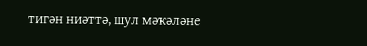тигән ниәттә, шул мәҡәләне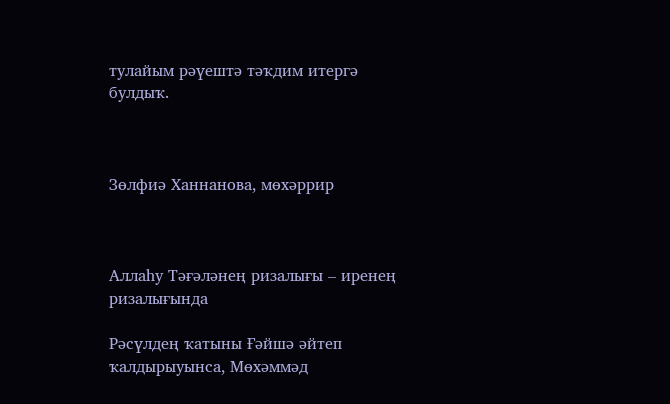тулайым рәүештә тәҡдим итергә булдыҡ.



Зөлфиә Ханнанова, мөхәррир



Аллаһу Тәғәләнең ризалығы – иренең ризалығында

Рәсүлдең ҡатыны Ғәйшә әйтеп ҡалдырыуынса, Мөхәммәд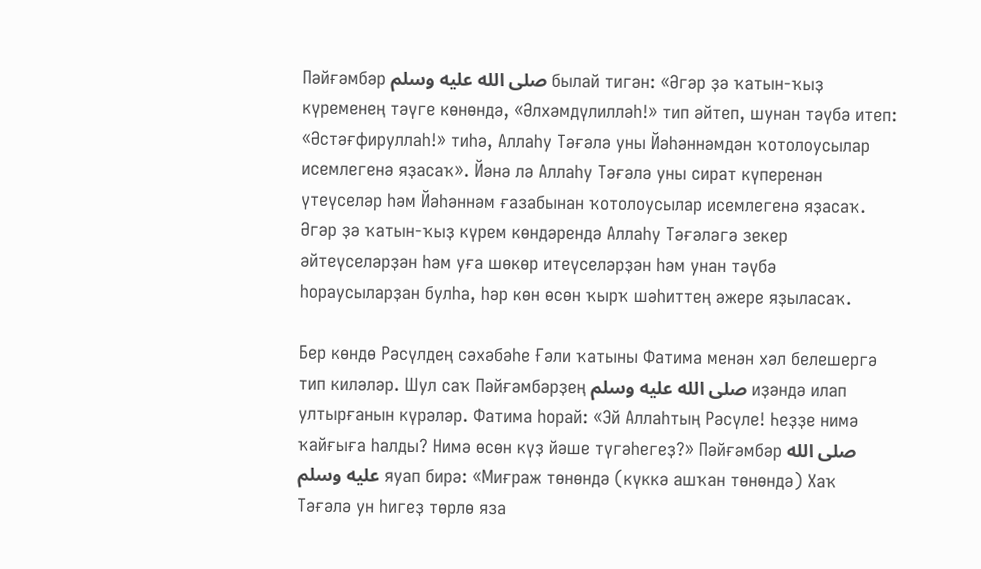Пәйғәмбәр صلى الله عليه وسلم былай тигән: «Әгәр ҙә ҡатын-ҡыҙ күременең тәүге көнөндә, «Әлхәмдүлилләһ!» тип әйтеп, шунан тәүбә итеп: «Әстәғфируллаһ!» тиһә, Аллаһу Тәғәлә уны Йәһәннәмдән ҡотолоусылар исемлегенә яҙасаҡ». Йәнә лә Аллаһу Тәғәлә уны сират күперенән үтеүселәр һәм Йәһәннәм ғазабынан ҡотолоусылар исемлегенә яҙасаҡ. Әгәр ҙә ҡатын-ҡыҙ күрем көндәрендә Аллаһу Тәғәләгә зекер әйтеүселәрҙән һәм уға шөкөр итеүселәрҙән һәм унан тәүбә һораусыларҙан булһа, һәр көн өсөн ҡырҡ шәһиттең әжере яҙыласаҡ.

Бер көндө Рәсүлдең сәхәбәһе Ғәли ҡатыны Фатима менән хәл белешергә тип киләләр. Шул саҡ Пәйғәмбәрҙең صلى الله عليه وسلم иҙәндә илап ултырғанын күрәләр. Фатима һорай: «Эй Аллаһтың Рәсүле! Һеҙҙе нимә ҡайғыға һалды? Нимә өсөн күҙ йәше түгәһегеҙ?» Пәйғәмбәр صلى الله عليه وسلم яуап бирә: «Миғраж төнөндә (күккә ашҡан төнөндә) Хаҡ Тәғәлә ун һигеҙ төрлө яза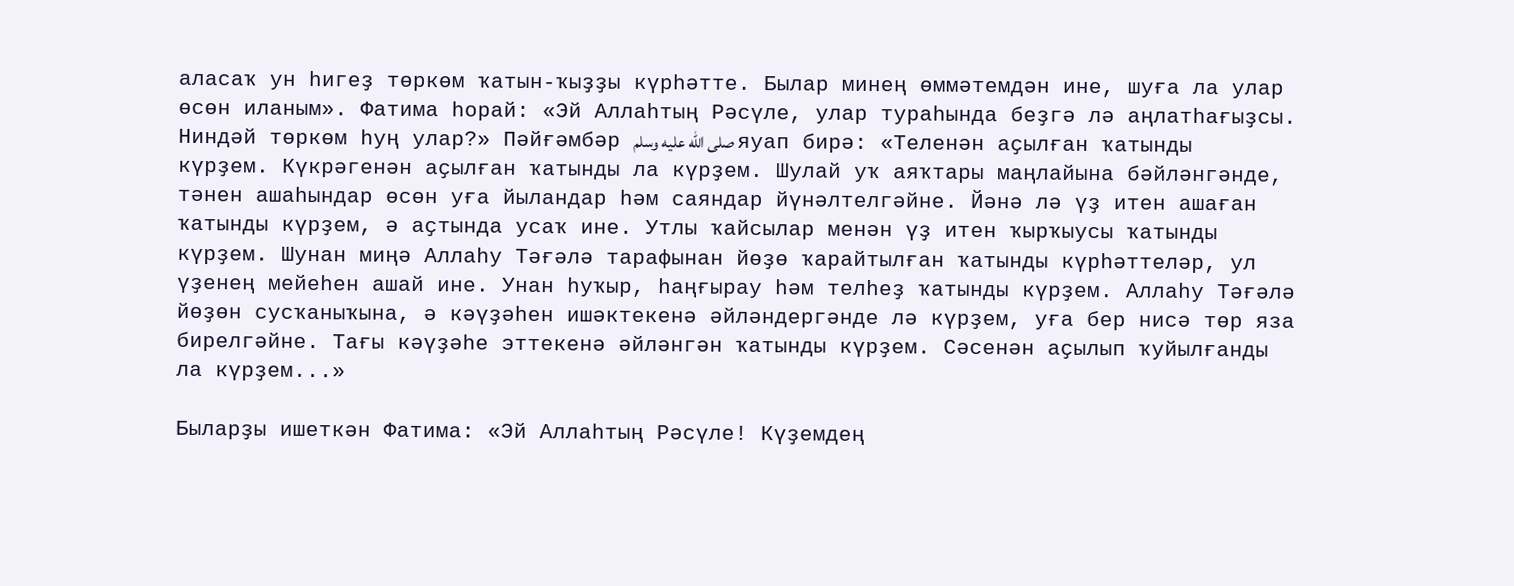аласаҡ ун һигеҙ төркөм ҡатын-ҡыҙҙы күрһәтте. Былар минең өммәтемдән ине, шуға ла улар өсөн иланым». Фатима һорай: «Эй Аллаһтың Рәсүле, улар тураһында беҙгә лә аңлатһағыҙсы. Ниндәй төркөм һуң улар?» Пәйғәмбәр صلى الله عليه وسلم яуап бирә: «Теленән аҫылған ҡатынды күрҙем. Күкрәгенән аҫылған ҡатынды ла күрҙем. Шулай уҡ аяҡтары маңлайына бәйләнгәнде, тәнен ашаһындар өсөн уға йыландар һәм саяндар йүнәлтелгәйне. Йәнә лә үҙ итен ашаған ҡатынды күрҙем, ә аҫтында усаҡ ине. Утлы ҡайсылар менән үҙ итен ҡырҡыусы ҡатынды күрҙем. Шунан миңә Аллаһу Тәғәлә тарафынан йөҙө ҡарайтылған ҡатынды күрһәттеләр, ул үҙенең мейеһен ашай ине. Унан һуҡыр, һаңғырау һәм телһеҙ ҡатынды күрҙем. Аллаһу Тәғәлә йөҙөн сусҡаныҡына, ә кәүҙәһен ишәктекенә әйләндергәнде лә күрҙем, уға бер нисә төр яза бирелгәйне. Тағы кәүҙәһе эттекенә әйләнгән ҡатынды күрҙем. Сәсенән аҫылып ҡуйылғанды ла күрҙем...»

Быларҙы ишеткән Фатима: «Эй Аллаһтың Рәсүле! Күҙемдең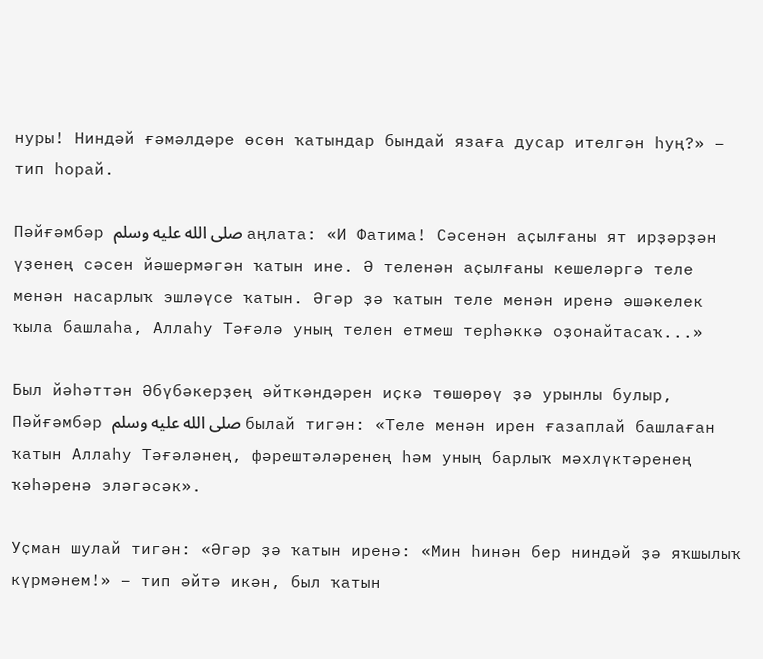нуры! Ниндәй ғәмәлдәре өсөн ҡатындар бындай язаға дусар ителгән һуң?» – тип һорай.

Пәйғәмбәр صلى الله عليه وسلم аңлата: «И Фатима! Сәсенән аҫылғаны ят ирҙәрҙән үҙенең сәсен йәшермәгән ҡатын ине. Ә теленән аҫылғаны кешеләргә теле менән насарлыҡ эшләүсе ҡатын. Әгәр ҙә ҡатын теле менән иренә әшәкелек ҡыла башлаһа, Аллаһу Тәғәлә уның телен етмеш терһәккә оҙонайтасаҡ...»

Был йәһәттән Әбүбәкерҙең әйткәндәрен иҫкә төшөрөү ҙә урынлы булыр, Пәйғәмбәр صلى الله عليه وسلم былай тигән: «Теле менән ирен ғазаплай башлаған ҡатын Аллаһу Тәғәләнең, фәрештәләренең һәм уның барлыҡ мәхлүктәренең ҡәһәренә эләгәсәк».

Уҫман шулай тигән: «Әгәр ҙә ҡатын иренә: «Мин һинән бер ниндәй ҙә яҡшылыҡ күрмәнем!» – тип әйтә икән, был ҡатын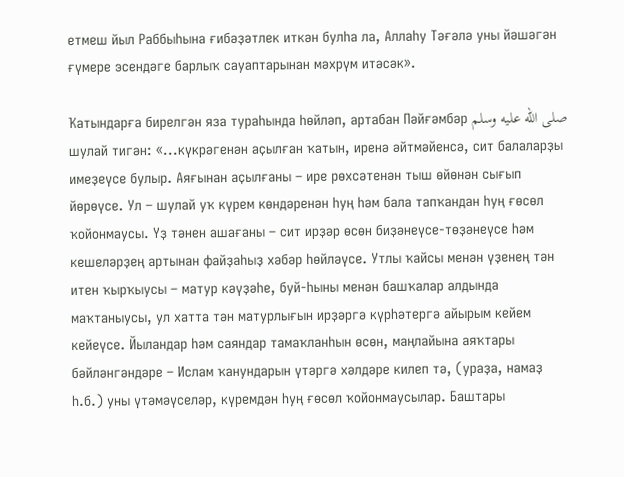етмеш йыл Раббыһына ғибәҙәтлек иткән булһа ла, Аллаһу Тәғәлә уны йәшәгән ғүмере эсендәге барлыҡ сауаптарынан мәхрүм итәсәк».

Ҡатындарға бирелгән яза тураһында һөйләп, артабан Пәйғәмбәр صلى الله عليه وسلم шулай тигән: «...күкрәгенән аҫылған ҡатын, иренә әйтмәйенсә, сит балаларҙы имеҙеүсе булыр. Аяғынан аҫылғаны – ире рөхсәтенән тыш өйөнән сығып йөрөүсе. Ул – шулай уҡ күрем көндәренән һуң һәм бала тапҡандан һуң ғөсөл ҡойонмаусы. Үҙ тәнен ашағаны – сит ирҙәр өсөн биҙәнеүсе-төҙәнеүсе һәм кешеләрҙең артынан файҙаһыҙ хәбәр һөйләүсе. Утлы ҡайсы менән үҙенең тән итен ҡырҡыусы – матур кәүҙәһе, буй-һыны менән башҡалар алдында маҡтаныусы, ул хатта тән матурлығын ирҙәргә күрһәтергә айырым кейем кейеүсе. Йыландар һәм саяндар тамаҡланһын өсөн, маңлайына аяҡтары бәйләнгәндәре – Ислам ҡанундарын үтәргә хәлдәре килеп тә, (ураҙа, намаҙ һ.б.) уны үтәмәүселәр, күремдән һуң ғөсөл ҡойонмаусылар. Баштары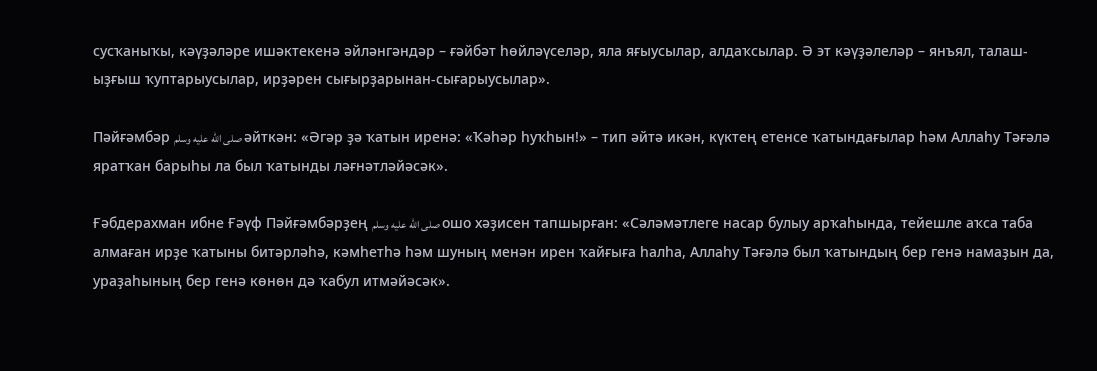сусҡаныҡы, кәүҙәләре ишәктекенә әйләнгәндәр – ғәйбәт һөйләүселәр, яла яғыусылар, алдаҡсылар. Ә эт кәүҙәлеләр – янъял, талаш-ыҙғыш ҡуптарыусылар, ирҙәрен сығырҙарынан-сығарыусылар».

Пәйғәмбәр صلى الله عليه وسلم әйткән: «Әгәр ҙә ҡатын иренә: «Ҡәһәр һуҡһын!» – тип әйтә икән, күктең етенсе ҡатындағылар һәм Аллаһу Тәғәлә яратҡан барыһы ла был ҡатынды ләғнәтләйәсәк».

Ғәбдерахман ибне Ғәүф Пәйғәмбәрҙең صلى الله عليه وسلم ошо хәҙисен тапшырған: «Сәләмәтлеге насар булыу арҡаһында, тейешле аҡса таба алмаған ирҙе ҡатыны битәрләһә, кәмһетһә һәм шуның менән ирен ҡайғыға һалһа, Аллаһу Тәғәлә был ҡатындың бер генә намаҙын да, ураҙаһының бер генә көнөн дә ҡабул итмәйәсәк».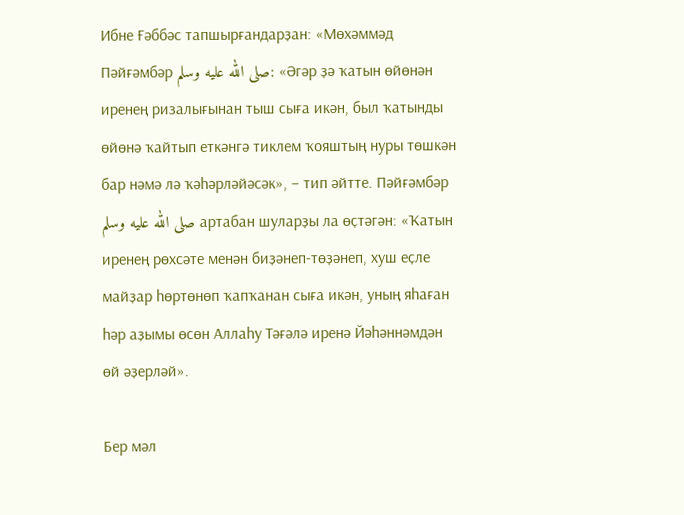Ибне Ғәббәс тапшырғандарҙан: «Мөхәммәд Пәйғәмбәр صلى الله عليه وسلم: «Әгәр ҙә ҡатын өйөнән иренең ризалығынан тыш сыға икән, был ҡатынды өйөнә ҡайтып еткәнгә тиклем ҡояштың нуры төшкән бар нәмә лә ҡәһәрләйәсәк», – тип әйтте. Пәйғәмбәр صلى الله عليه وسلم артабан шуларҙы ла өҫтәгән: «Ҡатын иренең рөхсәте менән биҙәнеп-төҙәнеп, хуш еҫле майҙар һөртөнөп ҡапҡанан сыға икән, уның яһаған һәр аҙымы өсөн Аллаһу Тәғәлә иренә Йәһәннәмдән өй әҙерләй».

Бер мәл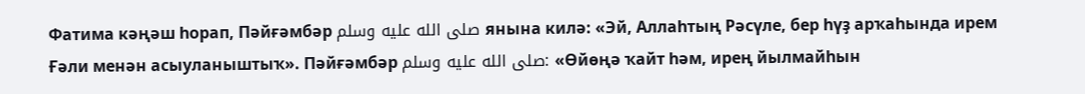Фатима кәңәш һорап, Пәйғәмбәр صلى الله عليه وسلم янына килә: «Эй, Аллаһтың Рәсүле, бер һүҙ арҡаһында ирем Ғәли менән асыуланыштыҡ». Пәйғәмбәр صلى الله عليه وسلم: «Өйөңә ҡайт һәм, ирең йылмайһын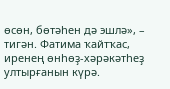өсөн, бөтәһен дә эшлә», – тигән. Фатима ҡайтҡас, иренең өнһөҙ-хәрәкәтһеҙ ултырғанын күрә.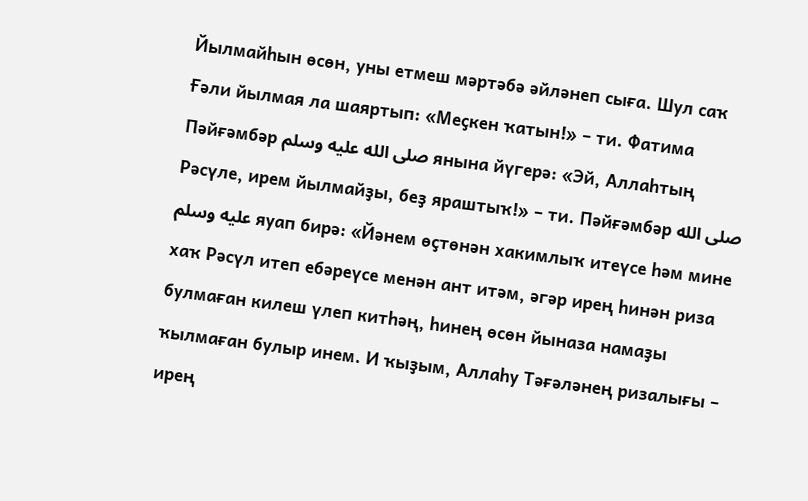Йылмайһын өсөн, уны етмеш мәртәбә әйләнеп сыға. Шул саҡ Ғәли йылмая ла шаяртып: «Меҫкен ҡатын!» – ти. Фатима Пәйғәмбәр صلى الله عليه وسلم янына йүгерә: «Эй, Аллаһтың Рәсүле, ирем йылмайҙы, беҙ яраштыҡ!» – ти. Пәйғәмбәр صلى الله عليه وسلم яуап бирә: «Йәнем өҫтөнән хакимлыҡ итеүсе һәм мине хаҡ Рәсүл итеп ебәреүсе менән ант итәм, әгәр ирең һинән риза булмаған килеш үлеп китһәң, һинең өсөн йыназа намаҙы ҡылмаған булыр инем. И ҡыҙым, Аллаһу Тәғәләнең ризалығы – ирең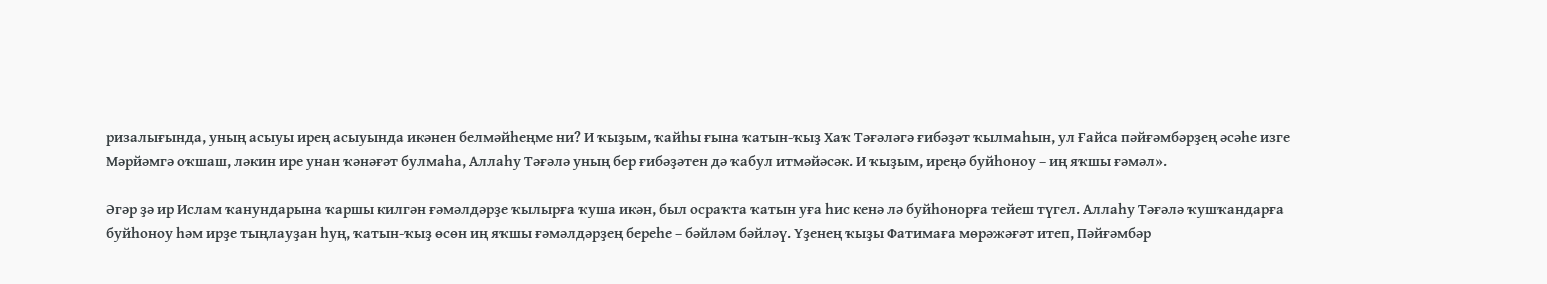ризалығында, уның асыуы ирең асыуында икәнен белмәйһеңме ни? И ҡыҙым, ҡайһы ғына ҡатын-ҡыҙ Хаҡ Тәғәләгә ғибәҙәт ҡылмаһын, ул Ғайса пәйғәмбәрҙең әсәһе изге Мәрйәмгә оҡшаш, ләкин ире унан ҡәнәғәт булмаһа, Аллаһу Тәғәлә уның бер ғибәҙәтен дә ҡабул итмәйәсәк. И ҡыҙым, иреңә буйһоноу – иң яҡшы ғәмәл».

Әгәр ҙә ир Ислам ҡанундарына ҡаршы килгән ғәмәлдәрҙе ҡылырға ҡуша икән, был осраҡта ҡатын уға һис кенә лә буйһонорға тейеш түгел. Аллаһу Тәғәлә ҡушҡандарға буйһоноу һәм ирҙе тыңлауҙан һуң, ҡатын-ҡыҙ өсөн иң яҡшы ғәмәлдәрҙең береһе – бәйләм бәйләү. Үҙенең ҡыҙы Фатимаға мөрәжәғәт итеп, Пәйғәмбәр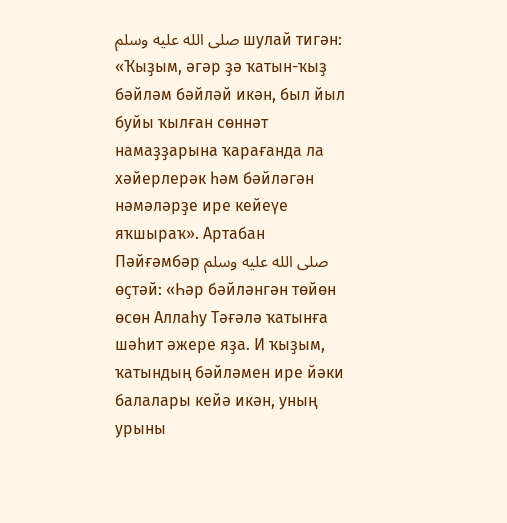صلى الله عليه وسلم шулай тигән: «Ҡыҙым, әгәр ҙә ҡатын-ҡыҙ бәйләм бәйләй икән, был йыл буйы ҡылған сөннәт намаҙҙарына ҡарағанда ла хәйерлерәк һәм бәйләгән нәмәләрҙе ире кейеүе яҡшыраҡ». Артабан Пәйғәмбәр صلى الله عليه وسلم өҫтәй: «Һәр бәйләнгән төйөн өсөн Аллаһу Тәғәлә ҡатынға шәһит әжере яҙа. И ҡыҙым, ҡатындың бәйләмен ире йәки балалары кейә икән, уның урыны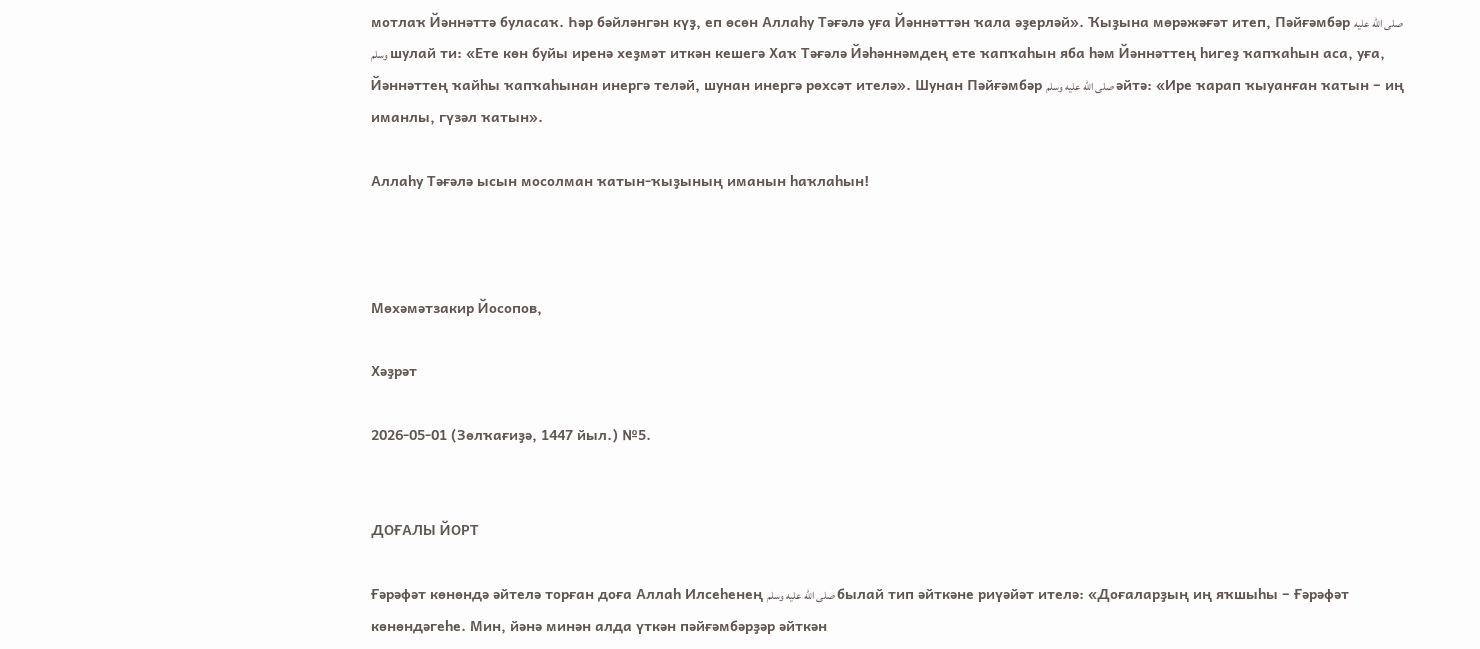мотлаҡ Йәннәттә буласаҡ. Һәр бәйләнгән күҙ, еп өсөн Аллаһу Тәғәлә уға Йәннәттән ҡала әҙерләй». Ҡыҙына мөрәжәғәт итеп, Пәйғәмбәр صلى الله عليه وسلم шулай ти: «Ете көн буйы иренә хеҙмәт иткән кешегә Хаҡ Тәғәлә Йәһәннәмдең ете ҡапҡаһын яба һәм Йәннәттең һигеҙ ҡапҡаһын аса, уға, Йәннәттең ҡайһы ҡапҡаһынан инергә теләй, шунан инергә рөхсәт ителә». Шунан Пәйғәмбәр صلى الله عليه وسلم әйтә: «Ире ҡарап ҡыуанған ҡатын – иң иманлы, гүзәл ҡатын».

Аллаһу Тәғәлә ысын мосолман ҡатын-ҡыҙының иманын һаҡлаһын!



Мөхәмәтзакир Йосопов,

Хәҙрәт

2026-05-01 (Зөлҡағиҙә, 1447 йыл.) №5.


ДОҒАЛЫ ЙОРТ

Ғәрәфәт көнөндә әйтелә торған доға Аллаһ Илсеһенең صلى الله عليه وسلم былай тип әйткәне риүәйәт ителә: «Доғаларҙың иң яҡшыһы – Ғәрәфәт көнөндәгеһе. Мин, йәнә минән алда үткән пәйғәмбәрҙәр әйткән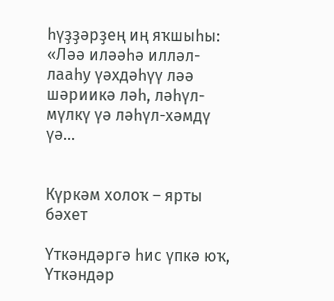һүҙҙәрҙең иң яҡшыһы: «Ләә иләәһә илләл-лааһу үәхдәһүү ләә шәриикә ләһ, ләһүл-мүлкү үә ләһүл-хәмдү үә...


Күркәм холоҡ – ярты бәхет

Үткәндәргә һис үпкә юҡ, Үткәндәр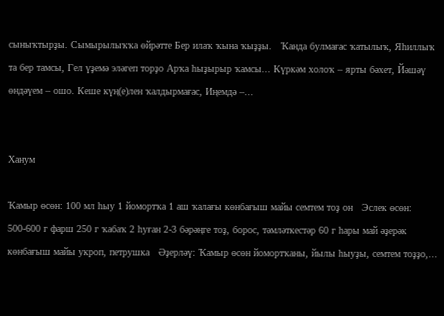сыныҡтырҙы. Сымырылыҡҡа өйрәтте Бер илаҡ ҡына ҡыҙҙы.   Ҡанда булмағас ҡатылыҡ, Яһиллыҡ та бер тамсы, Гел үҙемә эләгеп торҙо Арҡа һыҙырыр ҡамсы... Күркәм холоҡ – ярты бәхет, Йәшәү өндәүем – ошо. Кеше күң(е)лен ҡалдырмағас, Иңемдә –...


Ханум

Ҡамыр өсөн: 100 мл һыу 1 йомортҡа 1 аш ҡалағы көнбағыш майы семтем тоҙ он   Эслек өсөн: 500-600 г фарш 250 г ҡабаҡ 2 һуған 2-3 бәрәңге тоҙ, борос, тәмләткестәр 60 г һары май әҙерәк көнбағыш майы укроп, петрушка   Әҙерләү: Ҡамыр өсөн йомортҡаны, йылы һыуҙы, семтем тоҙҙо,...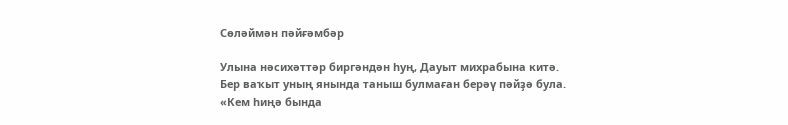Сөләймән пәйғәмбәр

Улына нәсихәттәр биргәндән һуң, Дауыт михрабына китә. Бер ваҡыт уның янында таныш булмаған берәү пәйҙә була. «Кем һиңә бында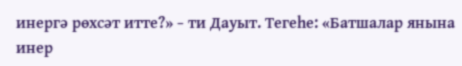инергә рөхсәт итте?» − ти Дауыт. Тегеһе: «Батшалар янына инер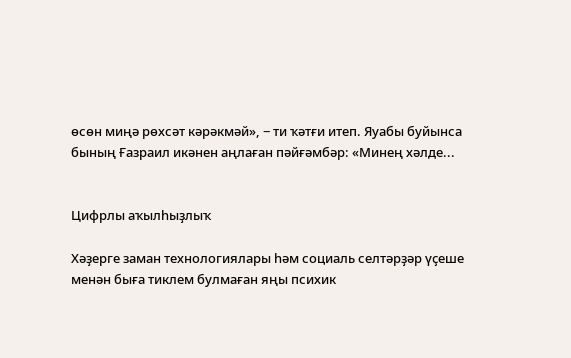өсөн миңә рөхсәт кәрәкмәй», − ти ҡәтғи итеп. Яуабы буйынса бының Ғазраил икәнен аңлаған пәйғәмбәр: «Минең хәлде...


Цифрлы аҡылһыҙлыҡ

Хәҙерге заман технологиялары һәм социаль селтәрҙәр үҫеше менән быға тиклем булмаған яңы психик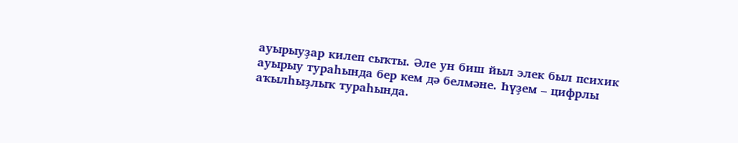ауырыуҙар килеп сыҡты. Әле ун биш йыл элек был психик ауырыу тураһында бер кем дә белмәне. Һүҙем – цифрлы аҡылһыҙлыҡ тураһында.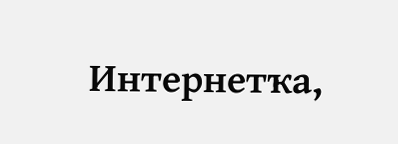Интернетҡа,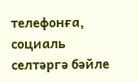телефонға, социаль селтәргә бәйле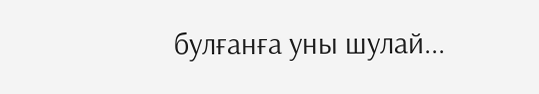булғанға уны шулай...